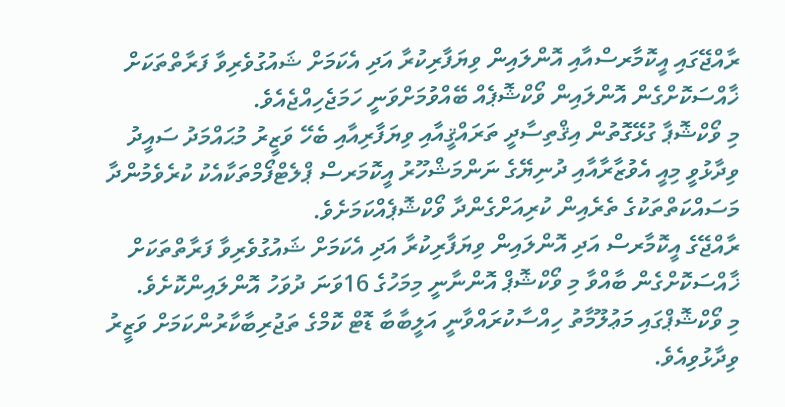ރާއްޖޭގައި އީކޮމާރސްއާއި އޮންލައިން ވިޔަފާރިކުރާ އަދި އެކަމަށް ޝައުގުވެރިވާ ފަރާތްތަކަށް ޚާއްސަކޮށްގެން އޮންލައިން ވޯކްޝޮޕެއް ބޭއްވުމަށްވަނީ ހަމަޖެހިއްޖެއެވެ.
މި ވޯކްޝޮޕާ ގުޅޭގޮތުން އިޤްތިސާދީ ތަރައްޤީއާއި ވިޔަފާރިއާއި ބެހޭ ވަޒީރު މުޙައްމަދު ސައީދު ވިދާޅުވީ މިއީ އެވުޒާރާއާއި ދުނިޔޭގެ ނަންމަޝްހޫރު އީކޮމަރސް ޕްލެޓްފޯމްތަކާއެކު ކުރެވެމުންދާ މަސައްކަތްތަކުގެ ތެރެއިން ކުރިއަށްގެންދާ ވޯކްޝޮޕެއްކަމަށެވެ.
ރާއްޖޭގެ އީކޮމާރސް އަދި އޮންލައިން ވިޔަފާރިކުރާ އަދި އެކަމަށް ޝައުގުވެރިވާ ފަރާތްތަކަށް ޚާއްސަކޮށްގެން ބާއްވާ މި ވޯކްޝޮޕް އޮންނާނީ މިމަހުގެ 16ވަނަ ދުވަހު އޮންލައިންކޮށެވެ.
މި ވޯކްޝޮޕްގައި މަޢުލޫމާތު ހިއްސާކުރައްވާނީ އަލީބާބާ ޑޮޓް ކޮމްގެ ތަޖުރިބާކާރުންކަމަށް ވަޒީރު ވިދާޅުވިއެވެ.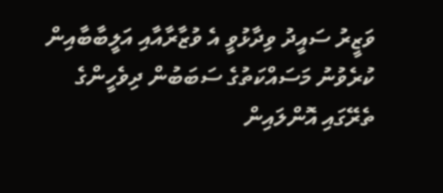ވަޒީރު ސައީދު ވިދާޅުވީ އެ ވުޒާރާއާއި އަލީބާބާއިން ކުރެވުނު މަސައްކަތުގެ ސަބަބުން ދިވެހީންގެ ތެރޭގައި އޮންލައިން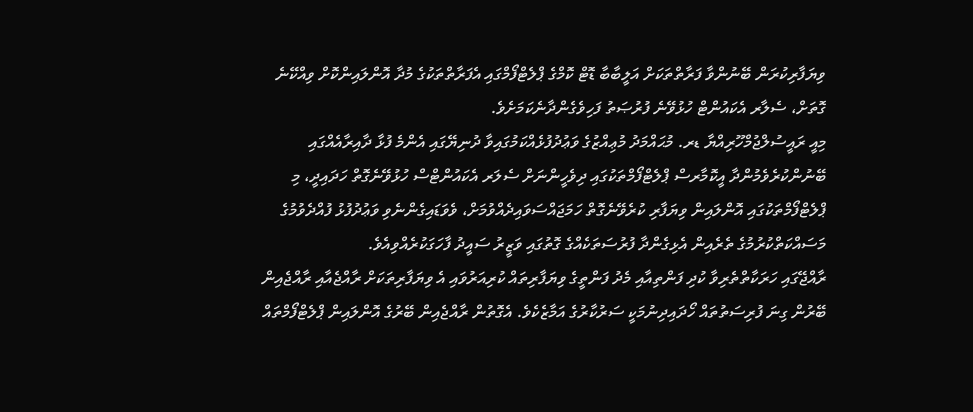ވިޔަފާރިކުރަން ބޭނުންވާ ފަރާތްތަކަށް އަލީބާބާ ޑޮޓް ކޮމްގެ ޕްލެޓްފޯމްގައި އެފަރާތްތަކުގެ މުދާ އޮންލައިންކޮށް ވިއްކޭނެ ގޮތަށް، ސެލާރ އެކައުންޓް ހުޅުވޭނެ ފުރުޞަތު ފަހިވެގެންދާނެކަމަށެވެ.
މިއީ ރައީސުލްޖުމްހޫރިއްޔާ ޑރ. މުޙައްމަދު މުޢިއްޒުގެ ވަޢުދުފުޅެއްކަމުގައިވާ ދުނިޔޭގައި އެންމެ ފުޅާ ދާއިރާއެއްގައި ބޭނުންކުރެވެމުންދާ އީކޮމާރސް ޕްލެޓްފޯމްތަކުގައި ދިވެހީންނަށް ސެލަރ އެކައުންޓްސް ހުޅުވޭނެގޮތް ހަދައިދީ، މި ޕްލެޓްފޯމްތަކުގައި އޮންލައިން ވިޔަފާރި ކުރެވޭނެގޮތް ހަމަޖައްސަވައިދެއްވުމަށް، ވެވަޑައިގެންނެވި ވަޢުދުފުޅު ފުއްދެވުމުގެ މަސައްކަތްކުރުމުގެ ތެރެއިން އެޅިގެންދާ ފުރުސަތަކެއްގެ ގޮތުގައި ވަޒީރު ސައީދު ފާހަގަކުރެއްވިއެވެ.
ރާއްޖޭގައި ހަރަކާތްތެރިވާ ކުދި ފަންތިއާއި މެދު ފަންތީގެ ވިޔަފާރިތައް ކުރިއަރުވައި އެ ވިޔަފާރިތަކަށް ރާއްޖެއާއި ރާއްޖެއިން ބޭރުން ގިނަ ފުރިސަތުތައް ހޯދައިދިނުމަކީ ސަރުކާރުގެ އަމާޒެކެވެ. އެގޮތުން ރާއްޖެއިން ބޭރުގެ އޮންލައިން ޕްލެޓްފޯމްތައް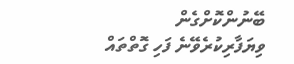ބޭނުންކޮށްގެން ވިޔަފާރިކުރެވޭނެ ފަހި ގޮތްތައް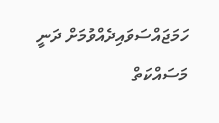ހަމަޖައްސަވައިދެއްވުމަށް ދަނީ މަސައްކަތް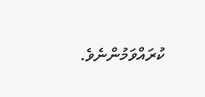ކުރައްވަމުންނެވެ.